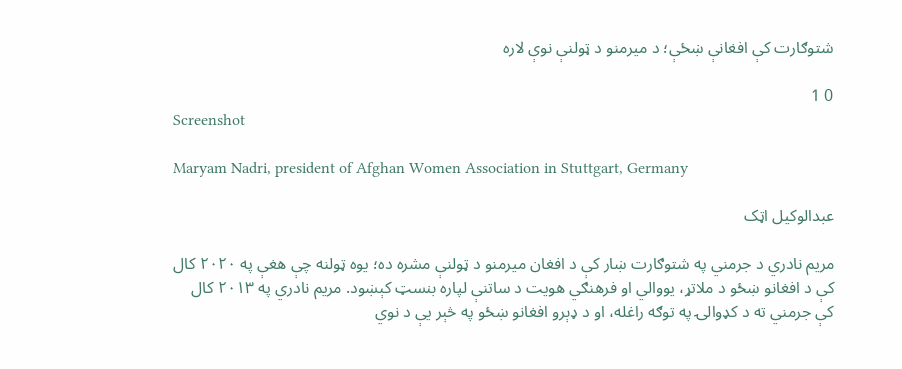شتوګارت کې افغانې ښځې؛ د میرمنو د ټولنې نوې لاره

0 1
Screenshot

Maryam Nadri, president of Afghan Women Association in Stuttgart, Germany

عبدالوکیل اټک

مریم نادري د جرمني په شتوګارت ښار کې د افغان میرمنو د ټولنې مشره ده؛ یوه ټولنه چې هغې په ۲۰۲۰ کال کې د افغانو ښځو د ملاتړ، یووالي او فرهنګي هویت د ساتنې لپاره بنسټ کېښود. مریم نادري په ۲۰۱۳ کال کې جرمني ته د کډوالۍ په توګه راغله، او د ډېرو افغانو ښځو په څېر یې د نوي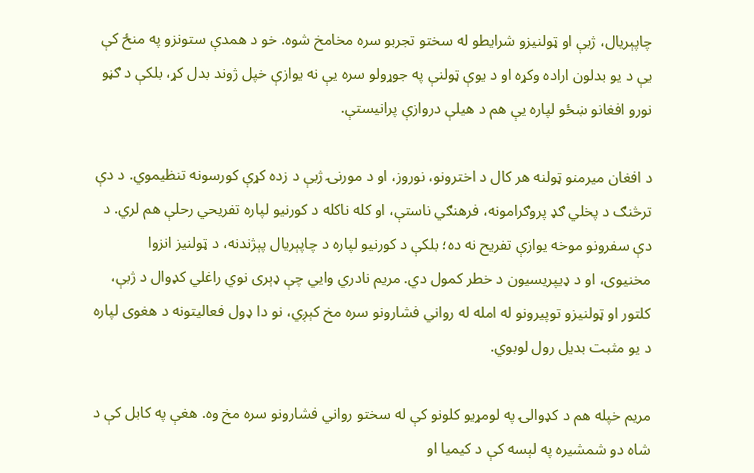چاپېریال، ژبې او ټولنیزو شرایطو له سختو تجربو سره مخامخ شوه. خو د همدې ستونزو په منځ کې یې د یو بدلون اراده وکړه او د یوې ټولنې په جوړولو سره یې نه یوازې خپل ژوند بدل کړ، بلکې د ګڼو نورو افغانو ښځو لپاره یې هم د هیلې دروازې پرانیستې.

د افغان میرمنو ټولنه هر کال د اخترونو، نوروز، او د مورنۍ ژبې د زده کړې کورسونه تنظیموي. د دې ترڅنګ د پخلي ګډ پروګرامونه، فرهنګي ناستې، او کله ناکله د کورنیو لپاره تفریحي رحلې هم لري. د دې سفرونو موخه یوازې تفریح نه ده؛ بلکې د کورنیو لپاره د چاپېریال پېژندنه، د ټولنیز انزوا مخنیوی، او د ډیپریسیون د خطر کمول دي. مریم نادري وايي چې ډېری نوي راغلي کډوال د ژبې، کلتور او ټولنیزو توپیرونو له امله له رواني فشارونو سره مخ کېږي، نو دا ډول فعالیتونه د هغوی لپاره د یو مثبت بدیل رول لوبوي.

مریم خپله هم د کډوالۍ په لومړیو کلونو کې له سختو رواني فشارونو سره مخ وه. هغې په کابل کې د شاه دو شمشیره په لېسه کې د کیمیا او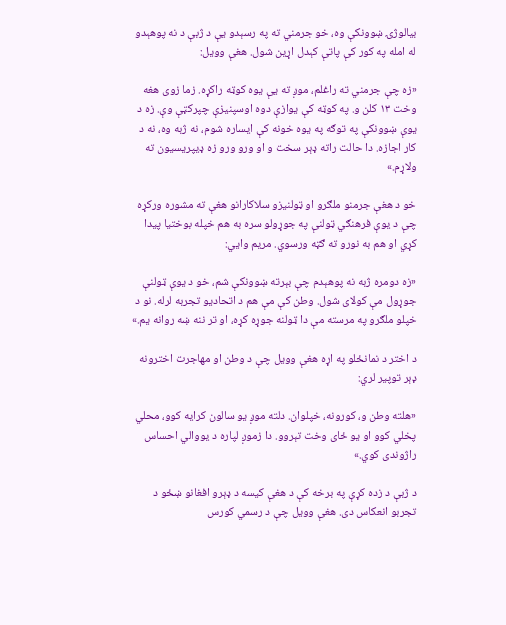بیالوژۍ ښوونکې وه، خو جرمني ته په رسېدو یې د ژبې د نه پوهېدو له امله په کور کې پاتې کېدل اړین شول. هغې وویل:

«زه چې جرمني ته راغلم، موږ ته یې یوه کوټه راکړه. زما زوی هغه وخت ۱۳ کلن و. په کوټه کې یوازې دوه اوسپنیزې چپرکټې وې. زه د یوې ښوونکې په توګه په یوه خونه کې ایساره شوم، نه ژبه وه، نه د کار اجازه. دا حالت راته ډېر سخت و او ورو ورو زه ډیپریسیون ته ولاړم.»

خو د هغې جرمنو ملګرو او ټولنیزو سلاکارانو هغې ته مشوره ورکړه چې د یوې فرهنګي ټولنې په جوړولو سره به هم خپله بوختیا پیدا کړي او هم به نورو ته ګټه ورسوي. مریم وايي:

«زه دومره ژبه نه پوهېدم چې بېرته ښوونکې شم، خو د یوې ټولنې جوړول مې کولای شول. وطن کې مې هم د اتحادیو تجربه لرله. نو د خپلو ملګرو په مرسته مې دا ټولنه جوړه کړه، او تر ننه ښه روانه یم.»

د اختر د نمانځلو په اړه هغې وویل چې د وطن او مهاجرت اخترونه ډېر توپیر لري:

«هلته وطن و، کورونه، خپلوان. دلته موږ یو سالون کرایه کوو، محلي پخلي کوو او یو ځای وخت تېروو. دا زموږ لپاره د یووالي احساس راژوندی کوي.»

د ژبې د زده کړې په برخه کې د هغې کیسه د ډېرو افغانو ښځو د تجربو انعکاس دی. هغې وویل چې د رسمي کورس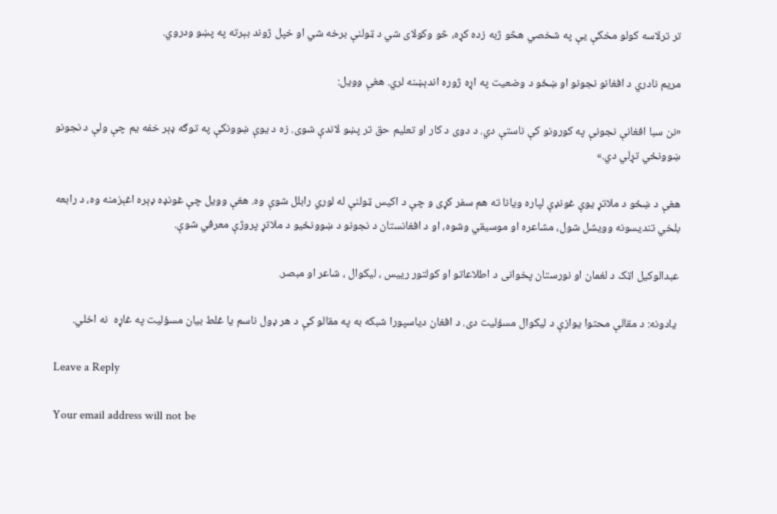تر ترلاسه کولو مخکې یې په شخصي هڅو ژبه زده کړه، څو وکولای شي د ټولنې برخه شي او خپل ژوند بېرته په پښو ودروي.

مریم نادري د افغانو نجونو او ښځو د وضعیت په اړه ژوره اندېښنه لري. هغې وویل:

«نن سبا افغانې نجونې په کورونو کې ناستې دي. د دوی د کار او تعلیم حق تر پښو لاندې شوی. زه د یوې ښوونکې په توګه ډېر خفه یم چې ولې د نجونو ښوونځي تړلي دي.»

هغې د ښځو د ملاتړ یوې غونډې لپاره ویانا ته هم سفر کړی و چې د اکیس ټولنې له لوري رابلل شوې وه. هغې وویل چې غونډه ډېره اغېزمنه وه، د رابعه بلخي تندیسونه وویشل شول، مشاعره او موسیقي وشوه، او د افغانستان د نجونو د ښوونځیو د ملاتړ پروژې معرفي شوې.

عبدالوکیل اټک د لغمان او نورستان پخوانی د اطلاعاتو او کولتور رییس ، لیکوال ، شاعر او مبصر.

 یادونه: د مقالې محتوا یوازې د لیکوال مسؤلیت دی. د افغان دیاسپورا شبکه به په مقالو کې د هر ډول ناسم یا غلط بیان مسؤلیت په غاړه  نه اخلي.

Leave a Reply

Your email address will not be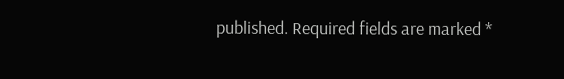published. Required fields are marked *